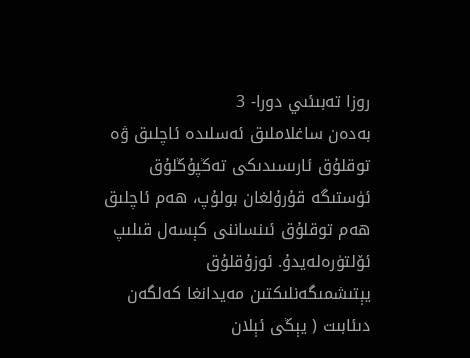روزا تەبىئىي دورا- 3
بەدەن ساغلاملىق ئەسلىدە ئاچلىق ۋە توقلۇق ئارىسىدىكى تەڭپۇڭلۇق ئۈستىگە قۇرۇلغان بولۇپ، ھەم ئاچلىق ھەم توقلۇق ئىنساننى كېسەل قىلىپ ئۆلتۈرەلەيدۇ. ئوزۇقلۇق يېتىشمىگەنلىكتىن مەيدانغا كەلگەن دىئابىت ( يېڭى ئېلان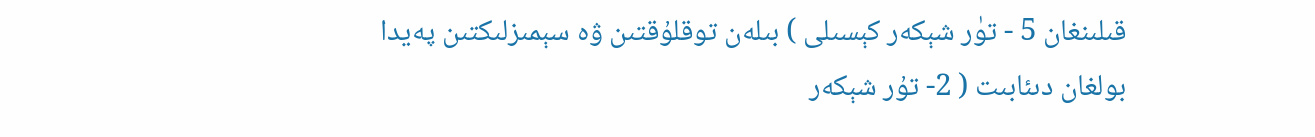قىلىنغان 5 - تۈر شېكەر كېسىلى ) بىلەن توقلۇقتىن ۋە سېمىزلىكتىن پەيدا بولغان دىئابىت ( 2- تۇر شېكەر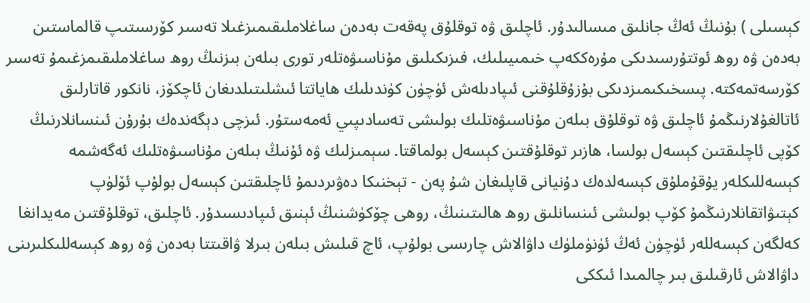كېسىلى ) بۇنىڭ ئەڭ جانلىق مىسالىدۇر. ئاچلىق ۋە توقلۇق پەقەت بەدەن ساغلاملىقىمىزغىلا تەسىر كۆرسىتىپ قالماستىن بەدەن ۋە روھ ئوتتۇرسىدىكى مۇرەككەپ خىمىيىلىك، فىزىكىلىق مۇناسىۋەتلەر تورى بىلەن بىزنىڭ روھ ساغلاملىقىمزغىمۇ تەسىر كۆرسەتمەكتە. پىسخىكىمىزدىكى بۇزۇقلۇقنى ئىپادىلەش ئۈچۈن كۈندىلىك ھاياتتا ئىشلىتىلدىغان ئاچكۆز، نانكور قاتارلىق ئاتالغۇلارنىڭمۇ ئاچلىق ۋە توقلۇق بىلەن مۇناسىۋەتلىك بولىشى تەسادىپىي ئەمەستۇر. ئىزچى دېگەندەك بۇرۇن ئىنسانلارنىڭ كۆپى ئاچلىقتىن كېسەل بولسا، ھازىر توقلۇقتىن كېسەل بولماقتا. سېمىزلىك ۋە ئۇنىڭ بىلەن مۇناسىۋەتلىك ئەگەشمە كېسەللىكلەر يۇقۇملۇق كېسەلدەك دۇنيانى قاپلىغان شۇ پەن - تېخنىكا دەۋىردىمۇ ئاچلىقتىن كېسەل بولۇپ ئۆلۈپ كېتىۋاتقانلارنىڭمۇ كۆپ بولىشى ئىنسانلىق روھ ھالىتىنىڭ، روھى چۆكۈشنىڭ ئېنىق ئىپادىسىدۇر. ئاچلىق، توقلۇقتىن مەيدانغا كەلگەن كېسەللەر ئۈچۈن ئەڭ ئۈنۈملۈك داۋالاش چارىسى بولۇپ، ئاچ قىلىش بىلەن بىرلا ۋاقىتتا بەدەن ۋە روھ كېسەللىكلىرىنى داۋالاش ئارقىلىق بىر چالمىدا ئىككى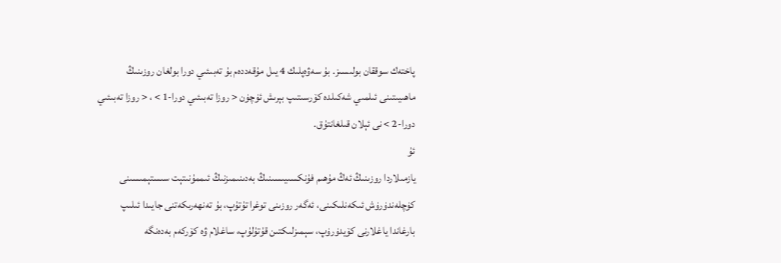پاختەك سوققان بولىسىز. بۇ سەۋەپلىك 4 يىل مۇقەددەم بۇ تەبىئىي دورا بولغان روزىنىڭ ماھىيىتىنى ئىلمىي شەكىلدە كۆرسىتىپ بېرىش ئۈچۈن < روزا تەبىئىي دورا-1 > ، < روزا تەبىئىي دورا-2 > نى ئېلان قىلغانتۇق.
ئۇ
يازمىلاردا روزىنىڭ ئەڭ مۇھىم فۇنكسىيىسىنىڭ بەدىنىمىزنىڭ ئىممۇنىتېت سىستېمىسىنى
كۈچلەندۈرۈش ئىكەنلىكىنى، ئەگەر روزىنى توغرا تۇتۇپ، بۇ تەنھەرىكەتنى جايىدا ئىلىپ
بارغاندا ياغلارنى كۆيدۈرۈپ، سېمىزلىكتىن قۇتۇلۇپ، ساغلام ۋە كۆركەم بەدەنگە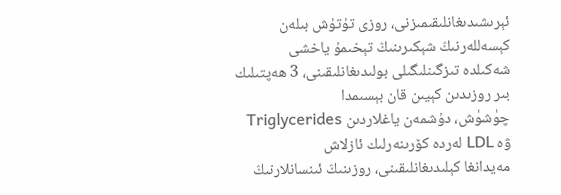ئېرىشىدىغانلىقىمىزنى، روزى تۇتۇش بىلەن كېسەللەرنىڭ شېكىرىنىڭ تېخىمۇ ياخشى
شەكىلدە تىزگىنلىگىلى بولىدىغانلىقىنى، 3 ھەپتىلىك بىر روزىدىن كېيىن قان بېسىمدا
چۈشۈش، دۇشمەن ياغلاردىن Triglycerides ۋە LDL لەردە كۆرىنەرلىك ئازلاش
مەيدانغا كېلىدىغانلىقىنى، روزىنىڭ ئىنسانلارنىڭ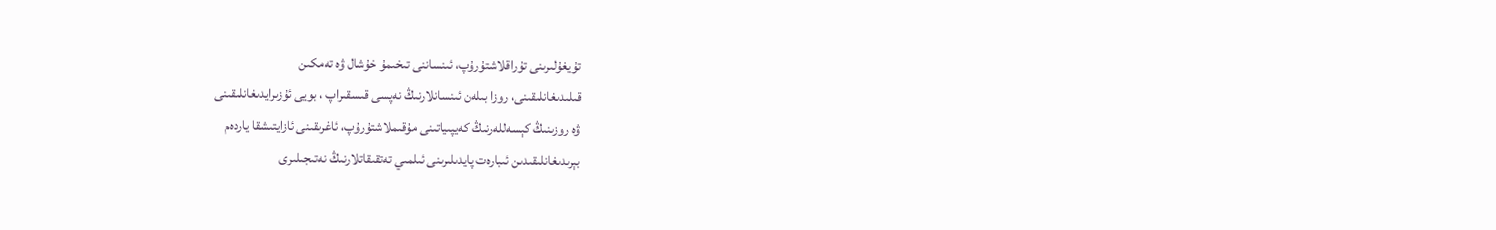تۇيغۇلىرىنى تۇراقلاشتۇرۇپ، ئىنساننى تىخىمۇ خۇشال ۋە تەمكىن
قىلىدىغانلىقىنى، روزا بىلەن ئىنسانلارنىڭ نەپسى قىسقىراپ ، بويى ئۇزىرايدىغانلىقىنى
ۋە روزىنىڭ كېسەللەرنىڭ كەيپىياتىنى مۇقىملاشتۇرۇپ، ئاغرىقىنى ئازايتىشقا ياردەم
بېرىدىغانلىقىدىن ئىبارەت پايدىلىرىنى ئىلمىي تەتقىقاتلارنىڭ نەتىجىلىرى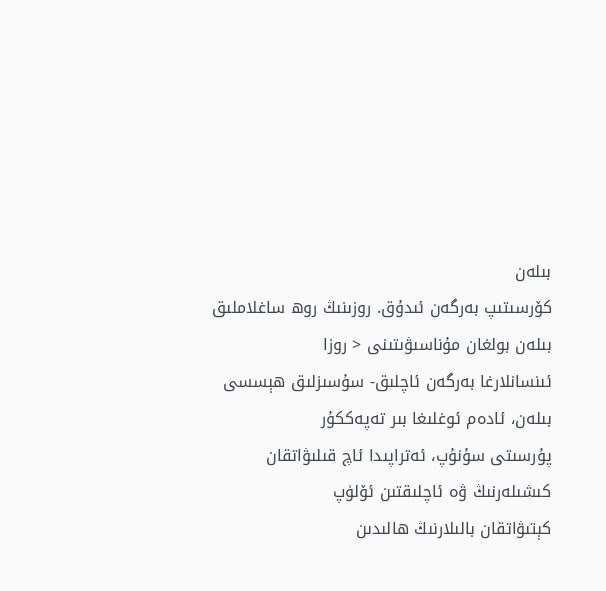بىلەن
كۆرسىتىپ بەرگەن ئىدۇق. روزىنىڭ روھ ساغلاملىق بىلەن بولغان مۇناسىۋىتىنى < روزا
ئىنسانلارغا بەرگەن ئاچلىق- سۇسىزلىق ھېسسى بىلەن، ئادەم ئوغلىغا بىر تەپەككۇر
پۇرسىتى سۇنۇپ، ئەتراپىدا ئاچ قىلىۋاتقان كىشىلەرنىڭ ۋە ئاچلىقتىن ئۆلۈپ
كېتىۋاتقان بالىلارنىڭ ھالىدىن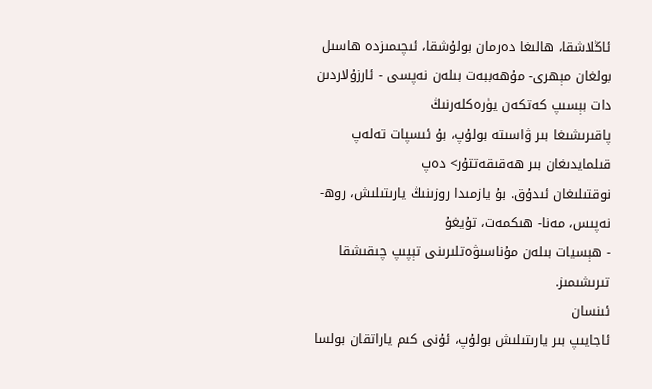ئاڭلاشقا، ھالىغا دەرمان بولۇشقا، ئىچىمىزدە ھاسىل
بولغان مېھرى- مۇھەببەت بىلەن نەپسى - ئارزۇلاردىن دات بېسىپ كەتكەن يۈرەكلەرنىڭ
پاقىرىشىغا بىر ۋاسىتە بولۇپ، بۇ ئىسپات تەلەپ قىلمايدىغان بىر ھەقىقەتتۇر> دەپ
نوقتىلىغان ئىدۇق. بۇ يازمىدا روزىنىڭ يارىتىلىش، روھ- نەپىس، مەنا- ھىكمەت، تۇيغۇ
- ھېسيات بىلەن مۇناسىۋەتلىرىنى تېپىپ چىقىشقا تىرىشىمىز.
ئىنسان
ئاجايىپ بىر يارىتىلىش بولۇپ، ئۇنى كىم ياراتقان بولسا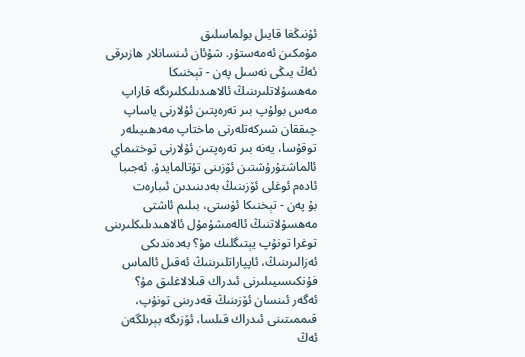ئۇنىڭغا قايىل بولماسلىق
مۇمكىن ئەمەستۇر. شۇئان ئىنسانلار ھازىرقى ئەڭ يىڭى نەسىل پەن - تېخنىكا
مەھسۇلاتلىرىنىڭ ئالاھىدىلىكلىرىگە قاراپ مەس بولۇپ بىر تەرەپتىن ئۇلارنى ياساپ
چىققان شىركەتلەرنى ماختاپ مەدھىيىلەر توقۇسا، يەنە بىر تەرەپتىن ئۇلارنى توختىماي
ئالماشتۇرۇشتىن ئۆزىنى تۇتالمايدۇ. ئەجىبا ئادەم ئوغلى ئۆزىنىڭ بەدىنىدىن ئىبارەت
بۇ پەن - تېخنىكا ئۈستى، بىلىم ئاشتى مەھسۇلاتنىڭ ئالەمشۇمۇل ئالاھىدىلىكلىرىنى
توغرا تونۇپ يېتىگلىك مۇ؟ بەدەندىكى
ئەزالىرىنىڭ، ئاپپاراتلىرىنىڭ ئەقىل ئالماس فۇنكىسىيىلىرنى ئىدراك قىلالاغلىق مۇ؟
ئەگەر ئىنسان ئۆزىنىڭ قەدرىنى تونۇپ، قىممىتىنى ئىدراك قىلسا، ئۆزىگە بېرىلگەن ئەڭ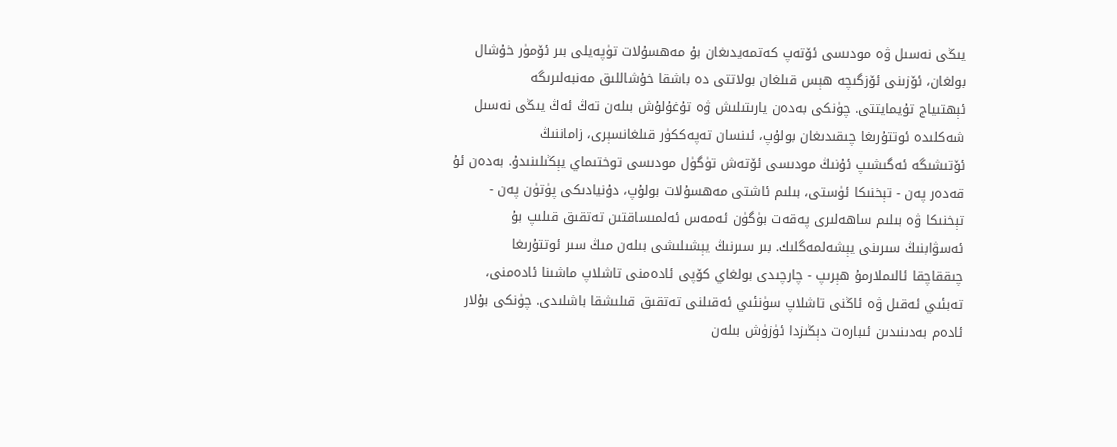يىڭى نەسىل ۋە مودىسى ئۆتەپ كەتمەيدىغان بۇ مەھسۇلات تۈپەيلى بىر ئۆمۈر خۇشال
بولغان، ئۆزىنى ئۆزگىچە ھېس قىلغان بولاتتى دە باشقا خۇشاللىق مەنبەلىرىگە
ئېھتىياج تۇيمايتتى. چۈنكى بەدەن يارىتىلىش ۋە تۇغۇلۇش بىلەن تەڭ ئەڭ يىڭى نەسىل
شەكلىدە ئوتتۇرىغا چىقىدىغان بولۇپ، ئىنسان تەپەككۈر قىلغانسېرى، زاماننىڭ
ئۆتىشىگە ئەگىشىپ ئۇنىڭ مودىسى ئۆتەش تۈگۈل مودىسى توختىماي يېڭىلىنىدۇ. بەدەن ئۇ
قەدەر پەن - تېخنىكا ئۈستى، بىلىم ئاشتى مەھسۇلات بولۇپ، دۇنيادىكى پۈتۈن پەن -
تېخنىكا ۋە بىلىم ساھەلىرى پەقەت بۈگۈن ئەمەس ئەلمىساقتىن تەتقىق قىلىپ بۇ
ئەسۋابنىڭ سىرىنى يېشەلمەگلىك. بىر سىرنىڭ يېشىلىشى بىلەن مىڭ سىر ئوتتۇرىغا
چىققاچقا ئالىملارمۇ ھېرىپ - چارچىدى بولغاي كۆپى ئادەمنى تاشلاپ ماشىنا ئادەمنى،
تەبئىي ئەقىل ۋە ئاڭنى تاشلاپ سۈنئىي ئەقىلنى تەتقىق قىلىشقا باشلىدى. چۈنكى بۇلار
ئادەم بەدىنىدىن ئىبارەت دېڭىزدا ئۈزۈش بىلەن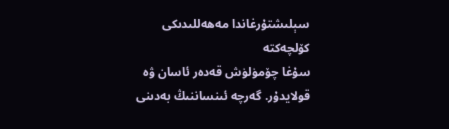سېلىشتۇرغاندا مەھەللىدىكى كۆلچەكتە
سۇغا چۆمۈلۈش قەدەر ئاسان ۋە قولايدۇر. گەرچە ئىنساننىڭ بەدىنى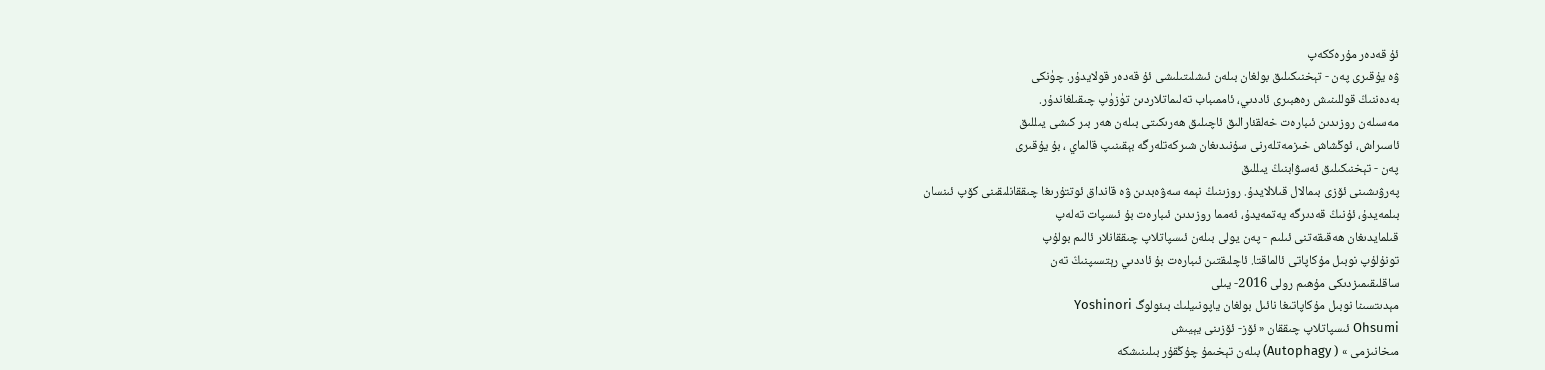ئۇ قەدەر مۇرەككەپ
ۋە يۇقىرى پەن - تېخنىكىلىق بولغان بىلەن ئىشلىتىلىشى ئۇ قەدەر قولايدۇر. چۈنكى
بەدەننىڭ قوللىنىش رەھبىرى ئاددىي، ئاممىباب تەلىماتلاردىن تۈزۈپ چىقىلغاندۇر.
مەسىلەن روزىدىن ئىبارەت خەلقئارالىق ئاچىلىق ھەرىكىتى بىلەن ھەر بىر كىشى يىللىق
ئاسىراش، ئوڭشاش خىزمەتلەرنى سۇنىدىغان شىركەتلەرگە بېقىنىپ قالماي ، بۇ يۇقىرى
پەن - تېخنىكىلىق ئەسۋابنىڭ يىللىق
پەرۋىشىنى ئۆزى بىمالال قىلالايدۇ. روزىنىڭ نېمە سەۋەبدىن ۋە قانداق ئوتتۇرىغا چىققانلىقىنى كۆپ ئىنسان
بىلمەيدۇ، ئۇنىڭ قەدىرگە يەتمەيدۇ، ئەمما روزىدىن ئىبارەت بۇ ئىسپات تەلەپ
قىلمايدىغان ھەقىقەتنى ئىلىم - پەن يولى بىلەن ئىسپاتلاپ چىققانلار ئالىم بولۇپ
تونۇلۇپ نوبىل مۇكاپاتى ئالماقتا. ئاچلىقتىن ئىبارەت بۇ ئاددىي رېتسىپنىڭ تەن
ساقلىقىمىزدىكى مۇھىم رولى 2016- يىلى
مېدىتسىنا نوبىل مۇكاپاتىغا نائىل بولغان ياپونىيلىك بىئولوگ Yoshinori
Ohsumi ئىسپاتلاپ چىققان « ئۆز- ئۆزىنى يېيىش
مىخانىزمى » ( Autophagy) بىلەن تېخىمۇ چۇڭقۇر بىلىنىشكە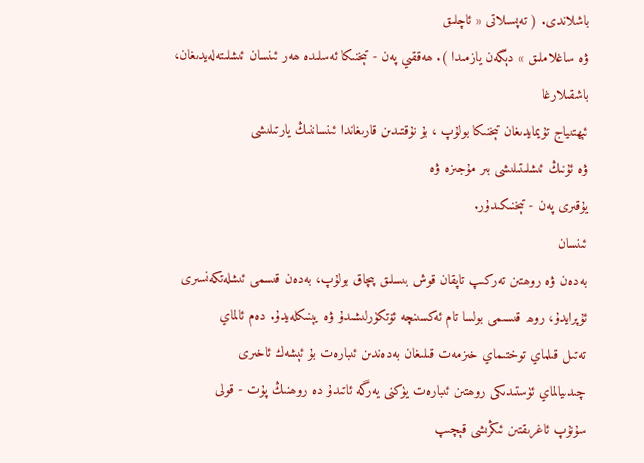باشلاندى. ( تەپسىلاتى « ئاچلىق
ۋە ساغلاملىق » دېگەن يازمىدا ). ھەققىي پەن - تېخنىكا ئەسلىدە ھەر ئىنسان ئىشلىتەلەيدىغان، باشقىلارغا
ئېھتىياج تۇيمايدىغان تېخنىكا بولۇپ ، بۇ نۇقتىدىن قارىغاندا ئىنساننىڭ يارتىلىشى
ۋە ئۇنىڭ ئىشلىتىلىشى بىر مۇجىزە ۋە
يۇقىرى پەن - تېخنىكىدۇر.
ئىنسان
بەدەن ۋە روھتىن تەركىپ تاپقان قوش بىسلىق پىچاق بولۇپ، بەدەن قىسمى ئىشلەتكەنسىرى
ئۇپرايدۇ، روھ قىسىمى بولسا تام ئەكسىنچە ئۆتكۈرلىشىدۇ ۋە يېنىكلەيدۇ. دەم ئالماي
تەتىل قىلماي توختىماي خىزمەت قىلىغان بەدەندىن ئىبارەت بۇ ئېشەك ئاخىرى
چىدىيالماي ئۈستىدىكى روھتىن ئىبارەت يۈكنى يەرگە ئاتىدۇ دە روھنىڭ پۇت - قولى
سۇنۇپ ئاغرىقتىن ئىڭرىشى قېچىپ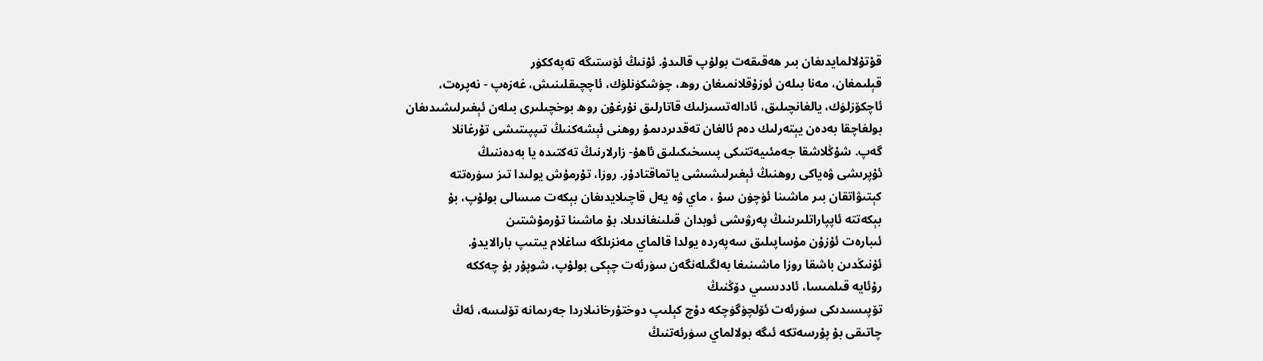قۇتۇلالمايدىغان بىر ھەقىقەت بولۇپ قالىدۇ. ئۇنىڭ ئۈستىگە تەپەككۈر
قېلىمغان، مەنا بىلەن ئوزۇقلانمىغان روھ، چۈشكۈنلۈك، ئاچچىقلىنىش، غەزەپ - نەپرەت،
ئاچكۆزلۈك، يالغانچىلىق، ئادالەتسىزلىك قاتارلىق نۇرغۇن روھ بوخچىلىرى بىلەن ئېغىرلىشىدىغان
بولغاچقا بەدەن يېتەرلىك دەم ئالغان تەقدىردىمۇ روھنى ئېشەكنىڭ تىپپىتىشى تۇرغانلا
گەپ. شۇڭلاشقا جەمئىيەتتىكى پىسخىكىلىق ئاھۇ- زارلارنىڭ تەكتىدە يا بەدەننىڭ
ئۇپرىشى ۋەياكى روھنىڭ ئېغىرلىشىشى ياتماقتادۇر. روزا، تۇرمۇش يولىدا تىز سۈرەتتە
كېتىۋاتقان بىر ماشىنا ئۈچۈن سۇ ، ماي ۋە يەل قاچىلايدىغان بېكەت مىسالى بولۇپ، بۇ
بېكەتتە ئاپپاراتلىرىنىڭ پەرۋىشى ئوبدان قىلىنغاندىلا، بۇ ماشىنا تۇرمۇشتىن
ئىبارەت ئۇزۇن مۇساپىلىق سەپەردە يولدا قالماي مەنزىلگە ساغلام يىتىپ بارالايدۇ.
ئۇنىڭدىن باشقا روزا ماشىنىغا بەلگىلەنگەن سۈرئەت چېكى بولۇپ، شوپۇر بۇ چەككە
رۇئايە قىلمىسا، ئاددىسىي دۆڭنىڭ
تۆپىسىدىكى سۈرئەت ئۆلچۈگۈچكە دۇچ كېلىپ دوختۇرخانىلاردا جەرىمانە تۆلىسە، ئەڭ
چاتىقى بۇ پۇرسەتكە ئىگە بولالماي سۈرئەتنىڭ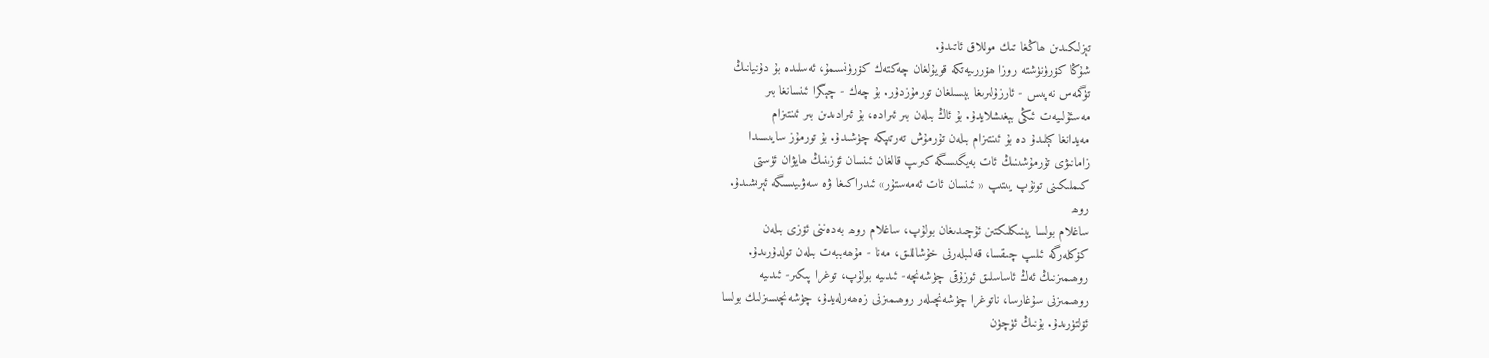تېزلىكىدىن ھاڭغا تىك موللاق ئاتىدۇ.
شۇڭا كۆرۈنۈشتە روزا ھۆررىيەتكە قويۇلغان چەكتەك كۆرۈنسىمۇ، ئەسلىدە بۇ دۇنيانىڭ
تۈگمەس نەپىس - ئارزۇلىرىغا بېسىلغان تورمۇزدۇر. بۇ چەك - چېگرا ئىنسانغا بىر
مەسئۇلىيەت ئىڭى بېغىشلايدۇ. بۇ ئاڭ بىلەن بىر ئىرادە، بۇ ئىرادىدىن بىر ئىنتىزام
مەيدانغا كېلىدۇ دە بۇ ئىنتىزام بىلەن تۇرمۇش تەرتىپكە چۈشىدۇ. بۇ تورمۇز سايىسىدا
زامانىۋى تۇرمۇشىنىڭ ئات بەيگىسىگە كىرىپ قالغان ئىنسان ئۆزىنىڭ ھايۋان ئۈستى
كىملىكىنى تونۇپ يىتىپ « ئىنسان ئات ئەمەستۇر» ئىدراكىغا ۋە سەۋىيىسىگە ئېرىشىدۇ.
روھ
ساغلام بولسا يېنىكلىكتىن ئۇچىدىغان بولۇپ، ساغلام روھ بەدەننى ئۆزى بىلەن
كۆكلەرگە ئىلىپ چىقسا، قەلىبلەرنى خۇشاللىق، مەنا - مۇھەببەت بىلەن تولدۇرىدۇ.
روھىمىزنىڭ ئەڭ ئاساسلىق ئوزۇقى چۈشەنچە- ئىدىيە بولۇپ، توغرا پىكىر- ئىدىيە
روھىمىزنى سۇغارسا، ناتوغرا چۈشەنچىلەر روھىمىزنى زەھەرلەيدۇ، چۈشەنچىسىزلىك بولسا
ئۆلتۈرىدۇ. بۇنىڭ ئۈچۈن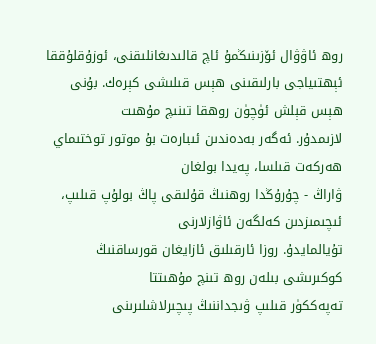روھ ئاۋۋال ئۆزىنىڭمۇ ئاچ قالىدىغانلىقنى، ئوزۇقلۇققا
ئېھتىياجى بارلىقىنى ھېس قىلىشى كېرەك. بۇنى ھېس قېلش ئۈچۈن روھقا تىنىچ مۇھىت
لازىمدۇر. ئەگەر بەدەندىن ئىبارەت بۇ موتور توختىماي ھەركەت قىلسا، پەيدا بولغان
ۋاراڭ - چۇرۇڭدا روھنىڭ قۇلىقى پاڭ بولۇپ قىلىپ، ئىچىمىزدىن كەلگەن ئاۋازلارنى
تۇيالمايدۇ. روزا ئارقىلىق ئازايغان قورساقنىڭ كوكىرىشى بىلەن روھ تىنچ مۇھىتتا
تەپەككۈر قىلىپ ۋىجداننىڭ پىچىرلاشلىرىنى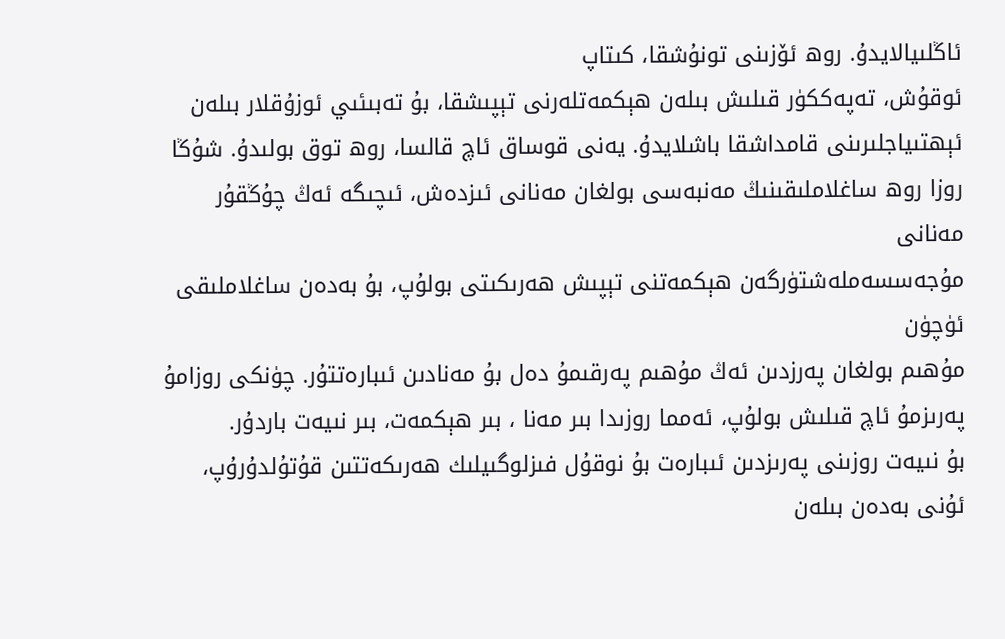ئاڭلىيالايدۇ. روھ ئۆزىنى تونۇشقا، كىتاپ
ئوقۇش، تەپەككۈر قىلىش بىلەن ھېكمەتلەرنى تېپىشقا، بۇ تەبىئىي ئوزۇقلار بىلەن ئېھتىياجلىرىنى قامداشقا باشلايدۇ. يەنى قوساق ئاچ قالسا، روھ توق بولىدۇ. شۇڭا
روزا روھ ساغلاملىقىنىڭ مەنبەسى بولغان مەنانى ئىزدەش، ئىچىگە ئەڭ چۇڭقۇر مەنانى
مۇجەسسەملەشتۈرگەن ھېكمەتنى تېپىش ھەرىكىتى بولۇپ، بۇ بەدەن ساغلاملىقى ئۈچۈن
مۇھىم بولغان پەرزدىن ئەڭ مۇھىم پەرقىمۇ دەل بۇ مەنادىن ئىبارەتتۇر. چۈنكى روزامۇ
پەرىزمۇ ئاچ قىلىش بولۇپ، ئەمما روزىدا بىر مەنا ، بىر ھېكمەت، بىر نىيەت باردۇر.
بۇ نىيەت روزىنى پەرىزدىن ئىبارەت بۇ نوقۇل فىزلوگىيلىك ھەرىكەتتىن قۇتۇلدۇرۇپ،
ئۇنى بەدەن بىلەن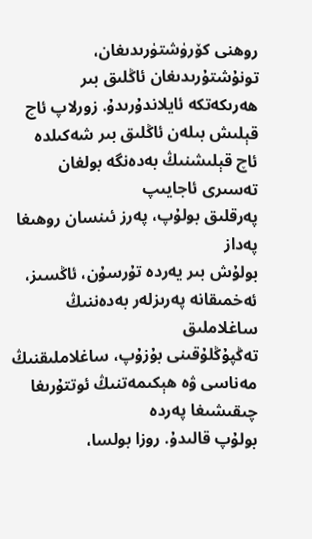روھنى كۆرۈشتۈرىدىغان، تونۇشتۇرىدىغان ئاڭلىق بىر ھەرىكەتكە ئايلاندۇرىدۇ. زورلاپ ئاچ
قېلىش بىلەن ئاڭلىق بىر شەكىلدە ئاچ قېلىشنىڭ بەدەنگە بولغان تەسىرى ئاجايىپ
پەرقلىق بولۇپ، پەرز ئىنسان روھىغا پەداز
بولۇش بىر يەردە تۇرسۇن، ئاڭسىز، ئەخمىقانە پەرىزلەر بەدەننىڭ ساغلاملىق
تەڭپۇڭلۇقىنى بۇزۇپ، ساغلاملىقنىڭ مەناسى ۋە ھېكىمەتنىڭ ئوتتۇرىغا چىقىشىغا پەردە
بولۇپ قالىدۇ. روزا بولسا،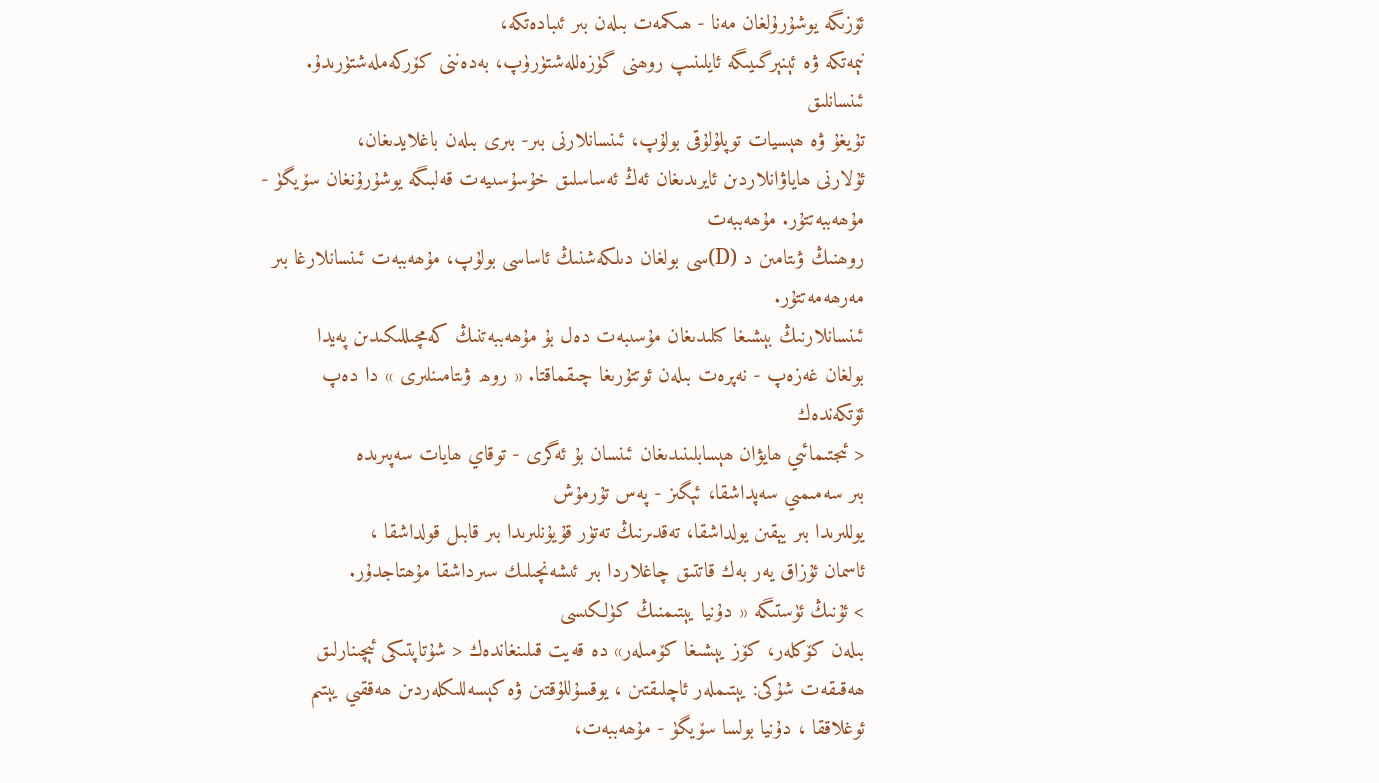ئۆزىگە يوشۇرۇلغان مەنا - ھىكمەت بىلەن بىر ئىبادەتكە،
نېمەتكە ۋە ئېنېرگىيىگە ئايلىنىپ روھنى گۈزەللەشتۈرۈپ، بەدەننى كۆركەملەشتۈرىدۇ.
ئىنسانلىق
تۇيغۇ ۋە ھېسيات توپلۇلۇقى بولۇپ، ئىنسانلارنى بىر- بىرى بىلەن باغلايدىغان،
ئۇلارنى ھاياۋانلاردىن ئايرىدىغان ئەڭ ئەساسلىق خۇسۇسىيەت قەلبىگە يوشۇرۇنغان سۆيگۈ - مۇھەببەتتۇر. مۇھەببەت
روھنىڭ ۋىتامىن د (D)سى بولغان دىلكەشنىڭ ئاساسى بولۇپ، مۇھەببەت ئىنسانلارغا بىر مەرھەمەتتۇر.
ئىنسانلارنىڭ بېشىغا كىلىدىغان مۇسىبەت دەل بۇ مۇھەببەتنىڭ كەمچىللىكىدىن پەيدا
بولغان غەزەپ - نەپرەت بىلەن ئوتتۇرىغا چىقماقتا. « روھ ۋىتامىنلىرى » دا دەپ ئۆتكەندەك
< ئىجتىمائىي ھايۋان ھېسابلىنىدىغان ئىنسان بۇ ئەگرى - توقاي ھايات سەپىرىدە
بىر سەمىمىي سەپداشقا، ئېگىز - پەس تۇرمۇش
يوللىرىدا بىر يېقىن يولداشقا، تەقدىرنىڭ تەتۈر قۇيۇنلىرىدا بىر قابىل قولداشقا ،
ئاسمان ئۇزاق يەر بەك قاتتىق چاغلاردا بىر ئىشەنچىلىك سىرداشقا مۇھتاجدۇر.
> ئۇنىڭ ئۈستىگە « دۇنيا يېتىمنىڭ كۈلكىسى
بىلەن كۆكلەر، كۆز يېشىغا كۆمىلەر» دە قەيت قىلىنغاندەك < شۇتاپتىكى ئېچىنارلىق
ھەقىقەت شۇكى: يېتىملەر ئاچلىقتىن ، يوقسۇللۇقتىن ۋە كېسەللىكلەردىن ھەققىي يېتىم
ئوغلاققا ، دۇنيا بولسا سۆيگۈ - مۇھەببەت،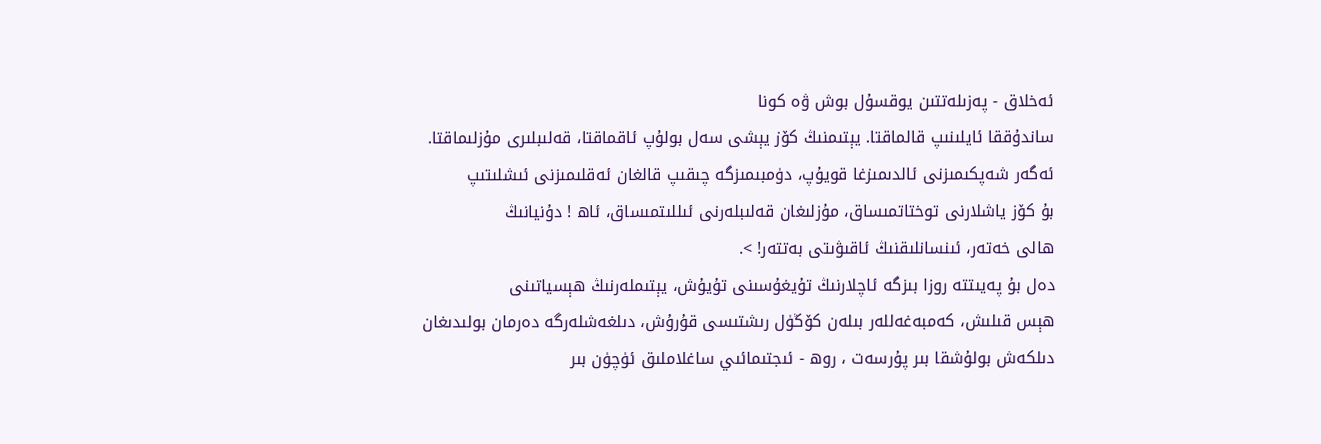ئەخلاق - پەزىلەتتىن يوقسۇل بوش ۋە كونا
ساندۇققا ئايلىنىپ قالماقتا. يېتىمنىڭ كۆز يېشى سەل بولۇپ ئاقماقتا، قەلىبلىرى مۇزلىماقتا.
ئەگەر شەپكىمىزنى ئالدىمىزغا قويۇپ، دۈمبىمىزگە چىقىپ قالغان ئەقلىمىزنى ئىشلىتىپ
بۇ كۆز ياشلارنى توختاتمىساق، مۇزلىغان قەلىبلەرنى ئىللىتمىساق، ئاھ ! دۇنيانىڭ
ھالى خەتەر، ئىنسانلىقنىڭ ئاقىۋىتى بەتتەر! >.
دەل بۇ پەيىتتە روزا بىزگە ئاچلارنىڭ تۇيغۇسىنى تۇيۇش، يېتىملەرنىڭ ھېسياتىنى
ھېس قىلىش، كەمبەغەللەر بىلەن كۆڭۈل رىشتىسى قۇرۇش، دىلغەشلەرگە دەرمان بولىدىغان
دىلكەش بولۇشقا بىر پۇرسەت ، روھ - ئىجتىمائىي ساغلاملىق ئۈچۈن بىر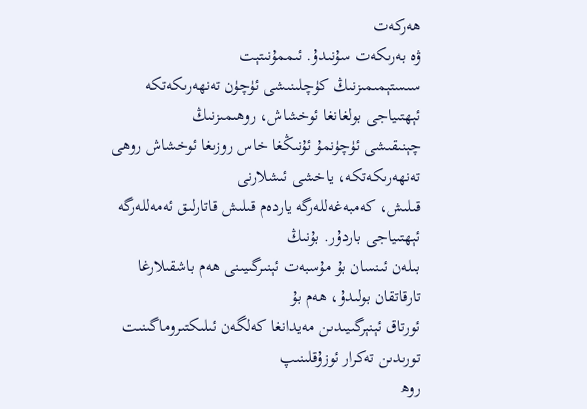ھەركەت
ۋە بەرىكەت سۇنىدۇ. ئىممۇنىتېت
سىستېمىمىزنىڭ كۈچلىنىشى ئۈچۈن تەنھەرىكەتكە ئېھتىياجى بولغانغا ئوخشاش، روھىمىزنىڭ
چېنىقىشى ئۈچۈنمۇ ئۇنىڭغا خاس روزىغا ئوخشاش روھى تەنھەرىكەتكە، ياخشى ئىشلارنى
قىلىش، كەمبەغەللەرگە ياردەم قىلىش قاتارلىق ئەمەللەرگە ئېھتىياجى باردۇر. بۇنىڭ
بىلەن ئىنسان بۇ مۇسبەت ئېنىرگىيىنى ھەم باشقىلارغا تارقاتقان بولىدۇ، ھەم بۇ
ئورتاق ئېنېرگىيىدىن مەيدانغا كەلگەن ئىلىكتىروماگىنىت تورىدىن تەكرار ئوزۇقلىنىپ
روھ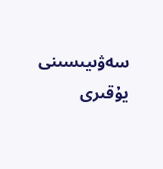سەۋىيىسىنى يۇقىرى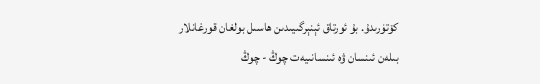كۆتۈرىدۇ. بۇ ئورتاق ئېنېرگىيىدىن ھاسىل بولغان قورغانلار
بىلەن ئىنسان ۋە ئىنسانىيەت چوڭ - چوڭ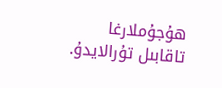ھۇجۇملارغا
تاقابىل تۇرالايدۇ.